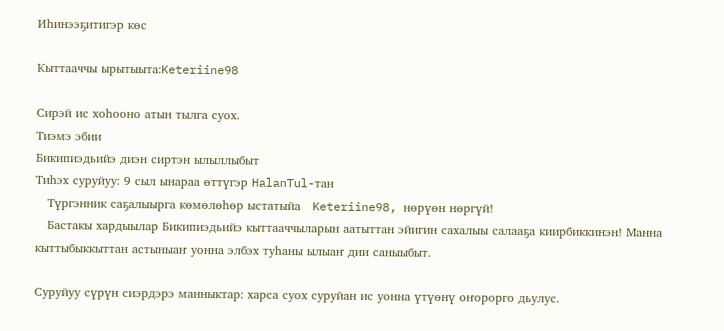Иһинээҕитигэр көс

Кыттааччы ырытыыта:Keteriine98

Сирэй ис хоһооно атын тылга суох.
Тиэмэ эбии
Бикипиэдьийэ диэн сиртэн ылыллыбыт
Тиһэх суруйуу: 9 сыл ынараа өттүгэр HalanTul-тан
   Түргэнник саҕалыырга көмөлөһөр ыстатыйа   Keteriine98, нөрүөн нөргүй!
   Бастакы хардыылар Бикипиэдьийэ кыттааччыларын аатыттан эйигин сахалыы салааҕа киирбиккинэн! Манна кыттыбыккыттан астыныаҥ уонна элбэх туһаны ылыаҥ дии саныыбыт.

Суруйуу сүрүн сиэрдэрэ манныктар: харса суох суруйан ис уонна үтүөнү оҥорорго дьулус.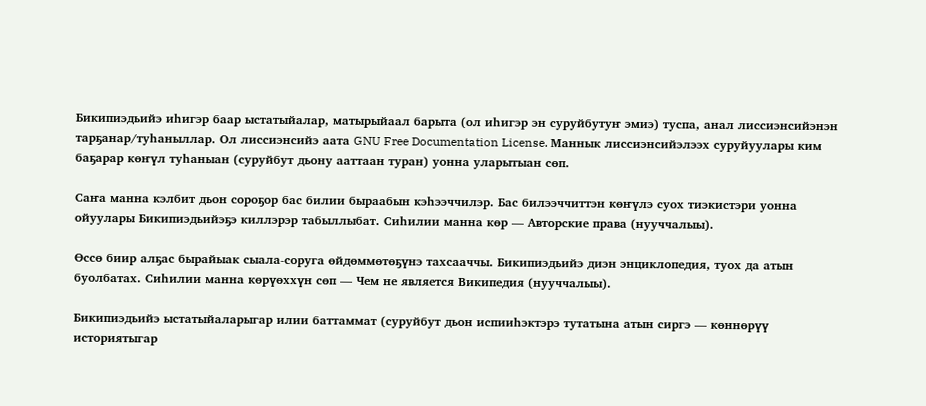Бикипиэдьийэ иһигэр баар ыстатыйалар, матырыйаал барыта (ол иһигэр эн суруйбутуҥ эмиэ) туспа, анал лиссиэнсийэнэн тарҕанар/туһаныллар. Ол лиссиэнсийэ аата GNU Free Documentation License. Маннык лиссиэнсийэлээх суруйуулары ким баҕарар көҥүл туһаныан (суруйбут дьону ааттаан туран) уонна уларытыан сөп.

Саҥа манна кэлбит дьон сороҕор бас билии быраабын кэһээччилэр. Бас билээччиттэн көҥүлэ суох тиэкистэри уонна ойуулары Бикипиэдьийэҕэ киллэрэр табыллыбат. Сиһилии манна көр — Авторские права (нууччалыы).

Өссө биир алҕас бырайыак сыала-соруга өйдөммөтөҕүнэ тахсааччы. Бикипиэдьийэ диэн энциклопедия, туох да атын буолбатах. Сиһилии манна көрүөххүн сөп — Чем не является Википедия (нууччалыы).

Бикипиэдьийэ ыстатыйаларыгар илии баттаммат (суруйбут дьон испииһэктэрэ тутатына атын сиргэ — көннөрүү историятыгар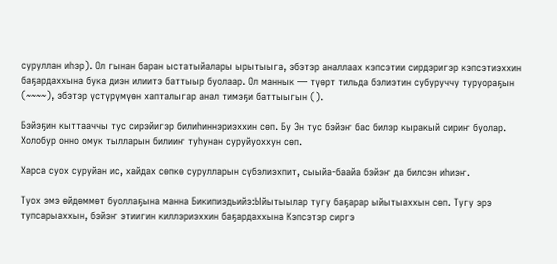суруллан иһэр). Ол гынан баран ыстатыйалары ырытыыга, эбэтэр аналлаах кэпсэтии сирдэригэр кэпсэтиэххин баҕардаххына бука диэн илиитэ баттыыр буолаар. Ол маннык — түөрт тильда бэлиэтин субуруччу туруораҕын (~~~~), эбэтэр үстүрүмүөн хапталыгар анал тимэҕи баттыыгын ().

Бэйэҕин кыттааччы тус сирэйигэр билиһиннэриэххин сөп. Бу Эн тус бэйэҥ бас билэр кыракый сириҥ буолар. Холобур онно омук тылларын билииҥ туһунан суруйуоххун сөп.

Харса суох суруйан ис, хайдах сөпкө сурулларын сүбэлиэхпит, сыыйа-баайа бэйэҥ да билсэн иһиэҥ.

Туох эмэ өйдөммөт буоллаҕына манна Бикипиэдьийэ:Ыйытыылар тугу баҕарар ыйытыаххын сөп. Тугу эрэ тупсарыаххын, бэйэҥ этиигин киллэриэххин баҕардаххына Кэпсэтэр сиргэ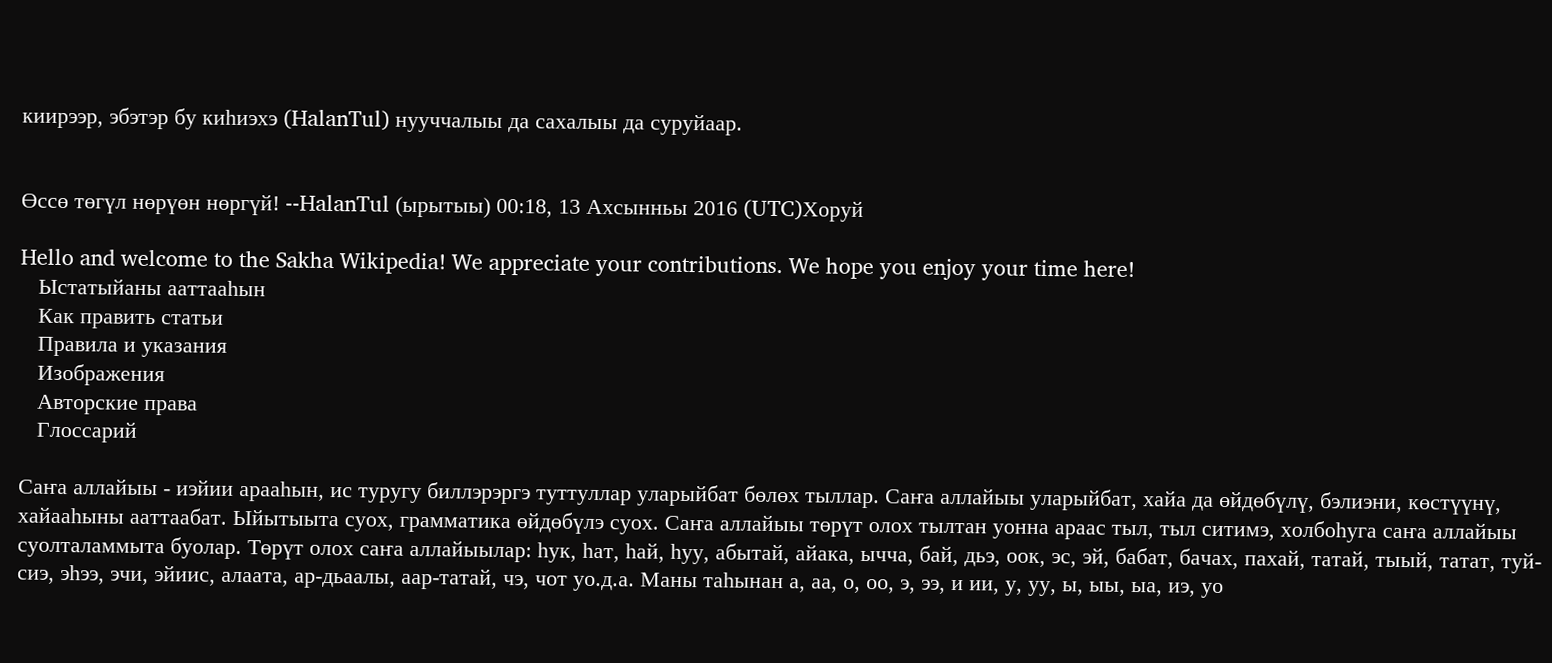киирээр, эбэтэр бу киһиэхэ (HalanTul) нууччалыы да сахалыы да суруйаар.


Өссө төгүл нөрүөн нөргүй! --HalanTul (ырытыы) 00:18, 13 Ахсынньы 2016 (UTC)Хоруй

Hello and welcome to the Sakha Wikipedia! We appreciate your contributions. We hope you enjoy your time here!
   Ыстатыйаны ааттааһын
   Как править статьи
   Правила и указания
   Изображения
   Авторские права
   Глоссарий

Саҥа аллайыы - иэйии арааһын, ис туругу биллэрэргэ туттуллар уларыйбат бөлөх тыллар. Саҥа аллайыы уларыйбат, хайа да өйдөбүлү, бэлиэни, көстүүнү, хайааһыны ааттаабат. Ыйытыыта суох, грамматика өйдөбүлэ суох. Саҥа аллайыы төрүт олох тылтан уонна араас тыл, тыл ситимэ, холбоһуга саҥа аллайыы суолталаммыта буолар. Төрүт олох саҥа аллайыылар: һук, һат, һай, һуу, абытай, айака, ычча, бай, дьэ, оок, эс, эй, бабат, бачах, пахай, татай, тыый, татат, туй-сиэ, эһээ, эчи, эйиис, алаата, ар-дьаалы, аар-татай, чэ, чот уо.д.а. Маны таһынан а, аа, о, оо, э, ээ, и ии, у, уу, ы, ыы, ыа, иэ, уо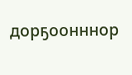дорҕоонннор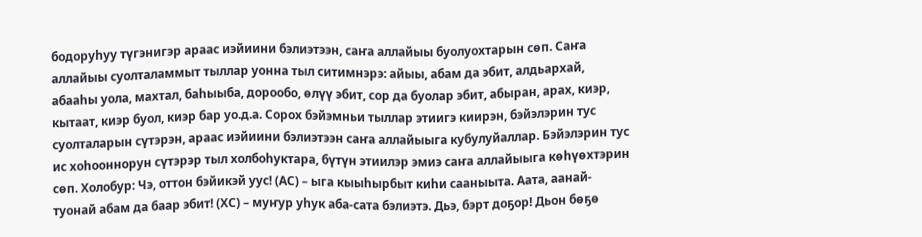бодоруһуу түгэнигэр араас иэйиини бэлиэтээн, саҥа аллайыы буолуохтарын сөп. Саҥа аллайыы суолталаммыт тыллар уонна тыл ситимнэрэ: айыы, абам да эбит, алдьархай, абааһы уола, махтал, баһыыба, дорообо, өлүү эбит, сор да буолар эбит, абыран, арах, киэр, кытаат, киэр буол, киэр бар уо.д.а. Сорох бэйэмньи тыллар этиигэ киирэн, бэйэлэрин тус суолталарын сүтэрэн, араас иэйиини бэлиэтээн саҥа аллайыыга кубулуйаллар. Бэйэлэрин тус ис хоһооннорун сүтэрэр тыл холбоһуктара, бүтүн этиилэр эмиэ саҥа аллайыыга көһүөхтэрин сөп. Холобур: Чэ, оттон бэйикэй уус! (АС) – ыга кыыһырбыт киһи сааныыта. Аата, аанай-туонай абам да баар эбит! (ХС) – муҥур уһук аба-сата бэлиэтэ. Дьэ, бэрт доҕор! Дьон бөҕө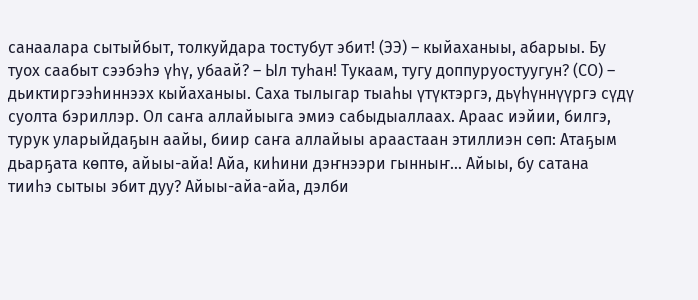санаалара сытыйбыт, толкуйдара тостубут эбит! (ЭЭ) – кыйаханыы, абарыы. Бу туох саабыт сээбэһэ үһү, убаай? – Ыл туһан! Тукаам, тугу доппуруостуугун? (СО) – дьиктиргээһиннээх кыйаханыы. Саха тылыгар тыаһы үтүктэргэ, дьүһүннүүргэ сүдү суолта бэриллэр. Ол саҥа аллайыыга эмиэ сабыдыаллаах. Араас иэйии, билгэ, турук уларыйдаҕын аайы, биир саҥа аллайыы араастаан этиллиэн сөп: Атаҕым дьарҕата көптө, айыы-айа! Айа, киһини дэҥнээри гынныҥ... Айыы, бу сатана тииһэ сытыы эбит дуу? Айыы-айа-айа, дэлби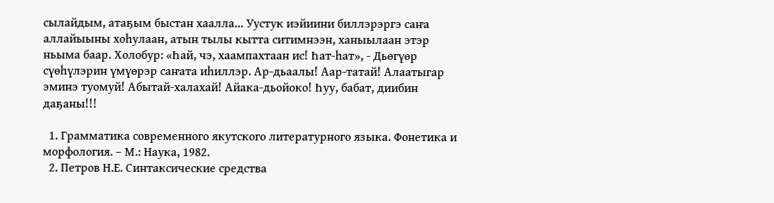сылайдым, атаҕым быстан хаалла... Уустук иэйиини биллэрэргэ саҥа аллайыыны хоһулаан, атын тылы кытта ситимнээн, ханыылаан этэр ньыма баар. Холобур: «Һай, чэ, хаампахтаан ис! Һат-һат», - Дьөгүөр сүөһүлэрин үмүөрэр саҥата иһиллэр. Ар-дьаалы! Аар-татай! Алаатыгар эминэ туомуй! Абытай-халахай! Айака-дьойоко! Һуу, бабат, диибин даҕаны!!!

  1. Грамматика современного якутского литературного языка. Фонетика и морфология. – М.: Наука, 1982.
  2. Петров Н.Е. Синтаксические средства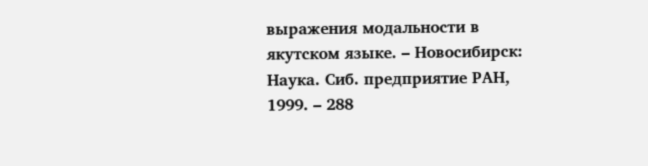выражения модальности в якутском языке. – Новосибирск: Наука. Сиб. предприятие РАН, 1999. – 288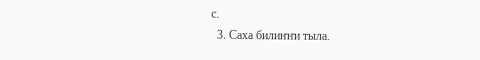с.
  3. Саха билиҥҥи тыла.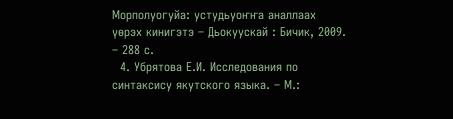Морполуогуйа: устудьуоҥҥа аналлаах үөрэх кинигэтэ – Дьокуускай : Бичик, 2009. – 288 с.
  4. Убрятова Е.И. Исследования по синтаксису якутского языка. – М.: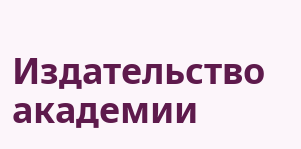Издательство академии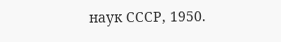наук СССР, 1950.